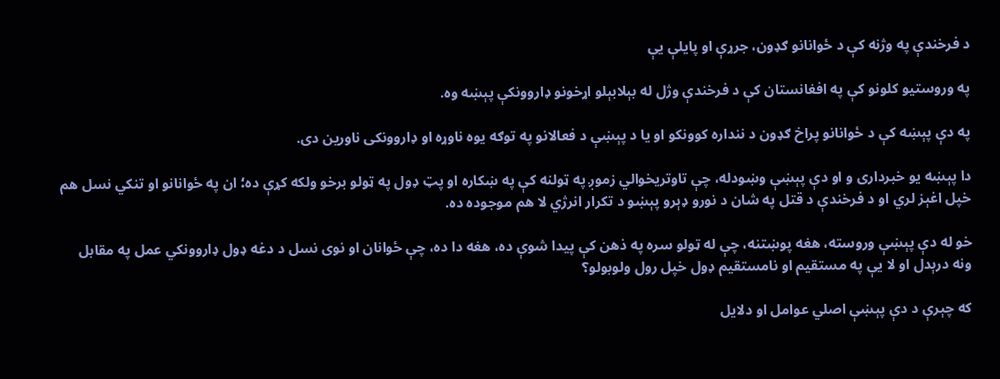د فرخندې په وژنه کې د ځوانانو ګډون، جرړې او پایلې یې

په وروستیو کلونو کې په افغانستان کې د فرخندې وژل له بېلابېلو اړخونو ډاروونکې پېښه وه.

په دې پېښه کې د ځوانانو پراخ ګډون د ننداره کوونکو او یا د پېښې د فعالانو په توګه یوه ناوړه او ډاروونکی ناورین دی.

دا پېښه یو خبرداری و او دې پېښې وښودله، چې تاوتریخوالي زموږ په ټولنه کې په ښکاره او پټ ډول په ټولو برخو ولکه کړې ده؛ ان په ځوانانو او تنکي نسل هم خپل اغېز لري او د فرخندې د قتل په شان د نورو ډېرو پېښو د تکرار انرژي لا هم موجوده ده.

خو له دې پېښې وروسته، هغه پوښتنه، چې له ټولو سره په ذهن کې پیدا شوې ده، هغه دا ده، چې ځوانان او نوی نسل د دغه ډول ډاروونکي عمل په مقابل ونه درېدل او لا یې په مستقیم او نامستقیم ډول خپل رول ولوبولو؟

که چېرې د دې پېښې اصلي عوامل او دلایل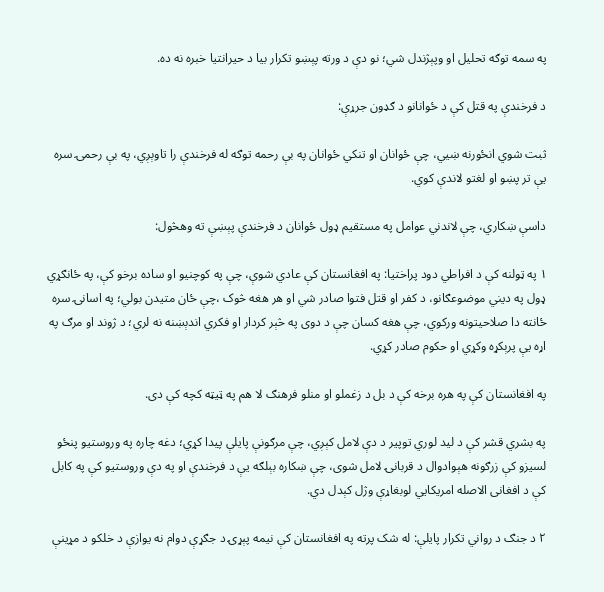په سمه توګه تحلیل او وپېژندل شي؛ نو دې د ورته پېښو تکرار بیا د حیرانتیا خبره نه ده.

د فرخندې په قتل کې د ځوانانو د ګډون جرړې:

ثبت شوي انځورنه ښيي، چې ځوانان او تنکي ځوانان په بې رحمه توګه له فرخندې را تاوېږي، په بې رحمۍ سره یې تر پښو او لغتو لاندې کوي.

داسې ښکاري، چې لاندني عوامل په مستقیم ډول ځوانان د فرخندې پېښې ته وهڅول:

۱ په ټولنه کې د افراطي دود پراختیا: په افغانستان کې عادي شوې، چې په کوچنیو او ساده برخو کې، په ځانګړي ډول په دیني موضوعګانو، د کفر او قتل فتوا صادر شي او هر هغه څوک ،چې ځان متیدن بولي؛ په اسانۍ سره ځانته دا صلاحیتونه ورکوي، چې هغه کسان چې د دوی په څېر کردار او فکري اندېښنه نه لري؛ د ژوند او مرګ په اړه یې پرېکړه وکړي او حکوم صادر کړي.

په افغانستان کې په هره برخه کې د بل د زغملو او منلو فرهنګ لا هم په ټیټه کچه کې دی.

په بشري قشر کې د لید لوري توپیر د دې لامل کېږي، چې مرګونې پایلې پیدا کړي؛ دغه چاره په وروستیو پنځو لسیزو کې زرګونه هېوادوال د قربانۍ لامل شوی، چې ښکاره بېلګه یې د فرخندې او په دې وروستیو کې په کابل کې د افغانی الاصله امریکايي لوبغاړې وژل کېدل دي.

۲ د جنګ د رواني تکرار پایلې: له شک پرته په افغانستان کې نیمه پېړۍ د جګړې دوام نه یوازې د خلکو د مړینې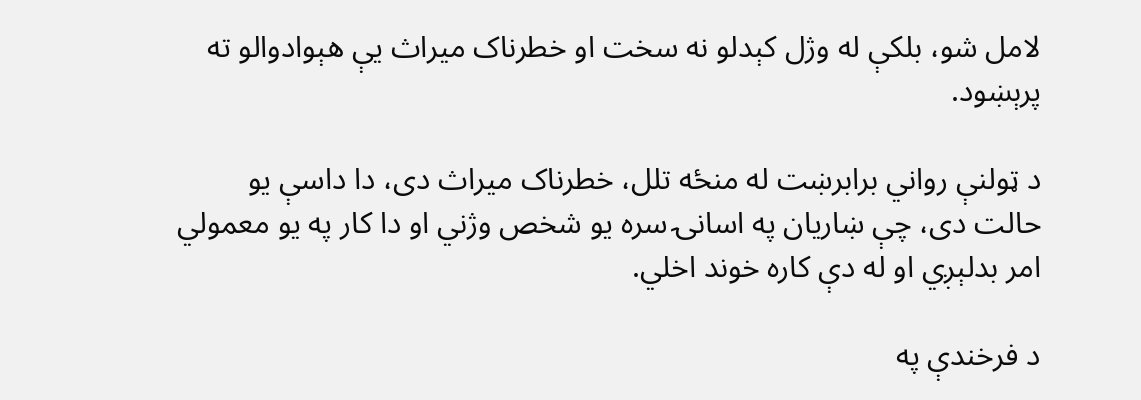لامل شو، بلکې له وژل کېدلو نه سخت او خطرناک میراث یې هېوادوالو ته پرېښود.

د ټولنې رواني برابرښت له منځه تلل، خطرناک میراث دی، دا داسې یو حالت دی، چې ښاریان په اسانۍ سره یو شخص وژني او دا کار په یو معمولي امر بدلېږي او له دې کاره خوند اخلي.

د فرخندې په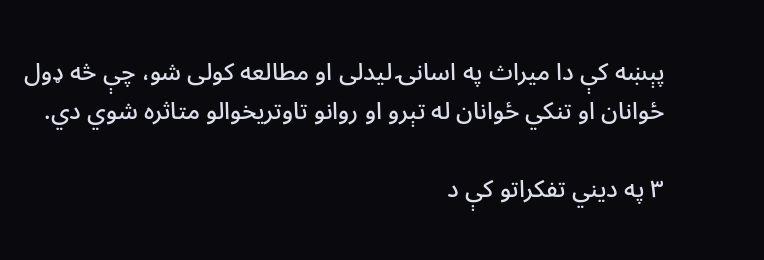پېښه کې دا میراث په اسانۍ لیدلی او مطالعه کولی شو، چې څه ډول ځوانان او تنکي ځوانان له تېرو او روانو تاوتریخوالو متاثره شوي دي.

۳ په دیني تفکراتو کې د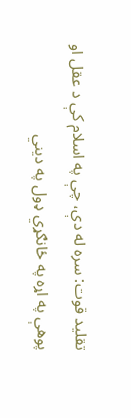تقلید قوت: سره له دې، چې په اسلام کې د عقل او پوهې په اړه په ځانګړي ډول په دیني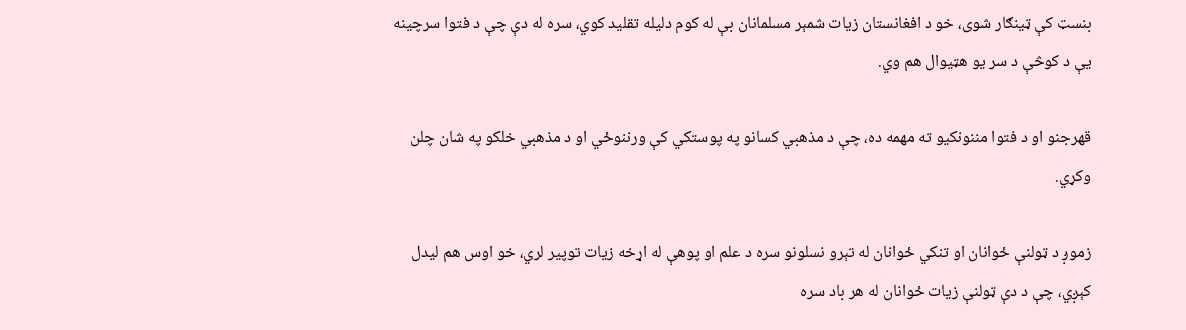بنسټ کې ټینګار شوی، خو د افغانستان زیات شمېر مسلمانان بې له کوم دلیله تقلید کوي، سره له دې چې د فتوا سرچینه یې د کوڅې د سر یو هټیوال هم وي.

قهرجنو او د فتوا مننونکیو ته مهمه ده، چې د مذهبي کسانو په پوستکي کې ورننوځي او د مذهبي خلکو په شان چلن وکړي.

زموږ د ټولنې ځوانان او تنکي ځوانان له تېرو نسلونو سره د علم او پوهې له اړخه زیات توپیر لري، خو اوس هم لیدل کېږي، چې د دې ټولنې زیات ځوانان له هر باد سره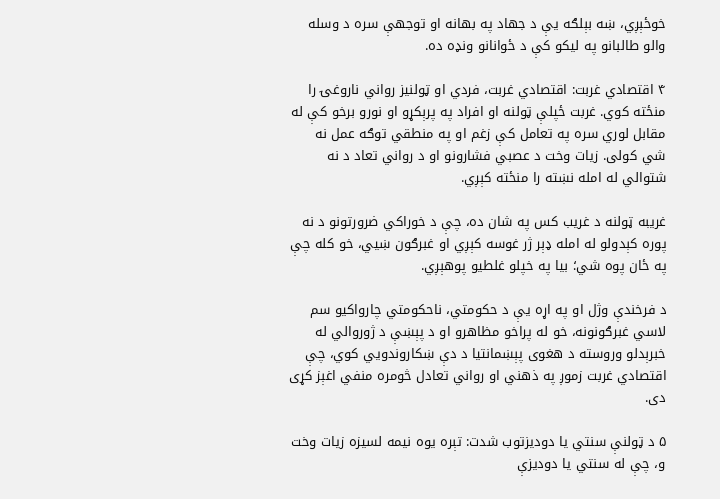خوځېږي، ښه بېلګه یې د جهاد په بهانه او توجهې سره د وسله والو طالبانو په لیکو کې د ځوانانو ونډه ده.

۴ اقتصادي غربت: اقتصادي غربت، فردي او ټولنیز رواني ناروغۍ را منځته کوي. غربت ځپلې ټولنه او افراد په پرېکړو او نورو برخو کې له مقابل لوري سره په تعامل کې زغم او په منطقي توګه عمل نه شي کولی. زیات وخت د عصبي فشارونو او د رواني تعاد د نه شتوالي له امله نښته را منځته کېږي.

غریبه ټولنه د غریب کس په شان ده، چې د خوراکي ضرورتونو د نه پوره کېدولو له امله ډېر ژر غوسه کېږي او غبرګون ښيي، خو کله چې په ځان پوه شي؛ بیا په خپلو غلطیو پوهېږي.

د فرخندې وژل او په اړه یې د حکومتي، ناحکومتي چارواکیو سم لاسي غبرګونونه، خو له پراخو مظاهرو او د پېښې د ژوروالي له خبرېدلو وروسته د هغوی پېښمانتیا د دې ښکاروندويي کوي، چې اقتصادي غربت زموږ په ذهني او رواني تعادل څومره منفي اغېز کړی دی.

۵ د ټولنې سنتي یا دودیزتوب شدت: تېره یوه نیمه لسیزه زیات وخت و، چې له سنتي یا دودیزې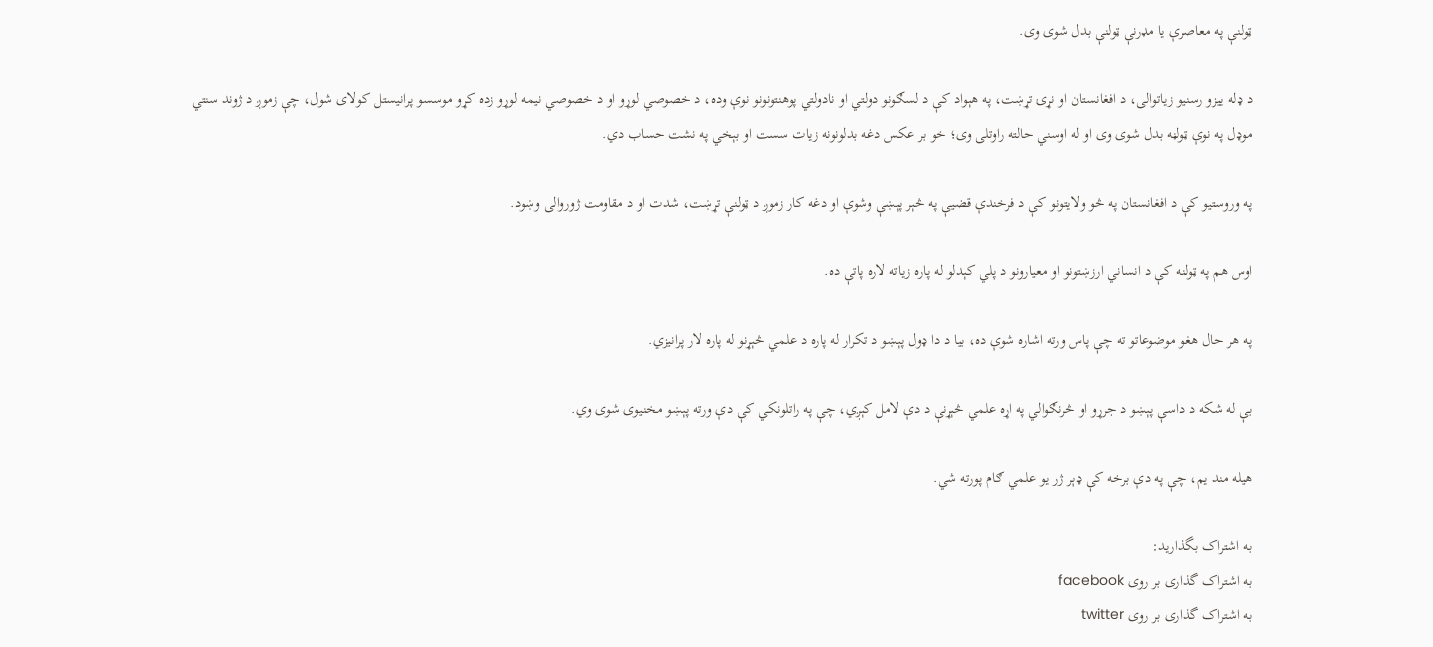ټولنې په معاصرې یا مډرنې ټولنې بدل شوی وی.

د ډله ییزو رسنیو زیاتوالی، د افغانستان او نړۍ تړښت، په هېواد کې د لسګونو دولتي او نادولتي پوهنتونونو نوې وده، د خصوصي لوړو او د خصوصي نیمه لوړو زده کړو موسسو پرانیستل کولای شول، چې زموږ د ژوند سنتي موډل په نوې ټولڼه بدل شوی وی او له اوسني حالته راوتلی وی؛ خو بر عکس دغه بدلونونه زیات سست او بېخي په نشت حساب دي.

په وروستیو کې د افغانستان په څو ولایتونو کې د فرخندې قضیې په څېر پېښې وشوې او دغه کار زموږ د ټولنې تړښت، شدت او د مقاومت ژوروالی وښود.

اوس هم په ټولنه کې د انساني ارزښتونو او معیارونو د پلي کېدلو له پاره زیاته لاره پاتې ده.

په هر حال هغو موضوعاتو ته چې پاس ورته اشاره شوې ده، بیا د دا ډول پېښو د تکرار له پاره د علمي څېړنو له پاره لار پرانیزي.

بې له شکه د داسې پېښو د جرړو او څرنګوالي په اړه علمي څېړنې د دې لامل کېږي، چې په راتلونکي کې دې ورته پېښو مخنیوی شوی وي.

هیله مند یم، چې په دې برخه کې ډېر ژر یو علمي ګام پورته شي.

به اشتراک بگذارید:
به اشتراک گذاری بر روی facebook
به اشتراک گذاری بر روی twitter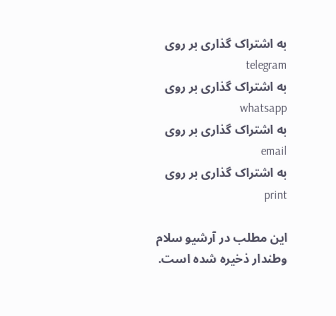به اشتراک گذاری بر روی telegram
به اشتراک گذاری بر روی whatsapp
به اشتراک گذاری بر روی email
به اشتراک گذاری بر روی print

این مطلب در آرشیو سلام وطندار ذخیره شده است.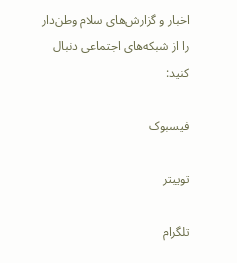اخبار و گزارش‌های سلام وطن‌دار را از شبکه‌های اجتماعی دنبال کنید:

فیسبوک

توییتر

تلگرام